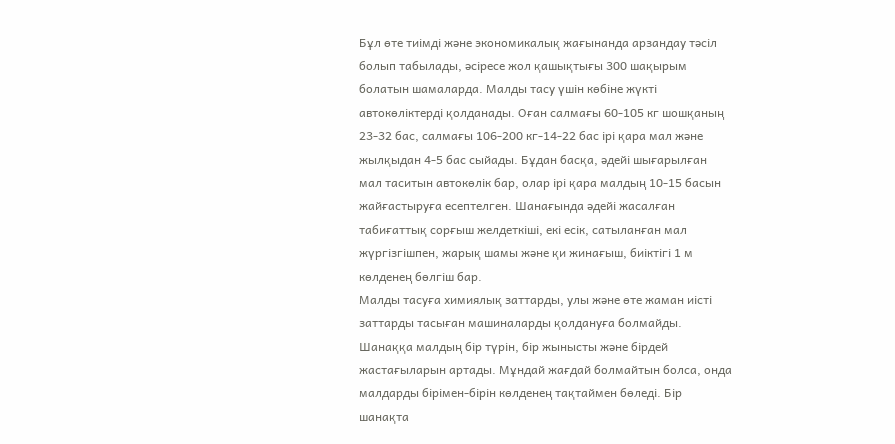Бұл өте тиімді және экономикалық жағынанда арзандау тәсіл болып табылады, әсіресе жол қашықтығы 300 шақырым болатын шамаларда. Малды тасу үшін көбіне жүкті автокөліктерді қолданады. Оған салмағы 60-105 кг шошқаның 23-32 бас, салмағы 106-200 кг-14-22 бас ірі қара мал және жылқыдан 4-5 бас сыйады. Бұдан басқа, әдейі шығарылған мал таситын автокөлік бар, олар ірі қара малдың 10-15 басын жайғастыруға есептелген. Шанағында әдейі жасалған табиғаттық сорғыш желдеткіші, екі есік, сатыланған мал жүргізгішпен, жарық шамы және қи жинағыш, биіктігі 1 м көлденең бөлгіш бар.
Малды тасуға химиялық заттарды, улы және өте жаман иісті заттарды тасыған машиналарды қолдануға болмайды. Шанаққа малдың бір түрін, бір жынысты және бірдей жастағыларын артады. Мұндай жағдай болмайтын болса, онда малдарды бірімен-бірін көлденең тақтаймен бөледі. Бір шанақта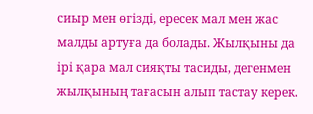сиыр мен өгізді, ересек мал мен жас малды артуға да болады. Жылқыны да ірі қара мал сияқты тасиды, дегенмен жылқының тағасын алып тастау керек.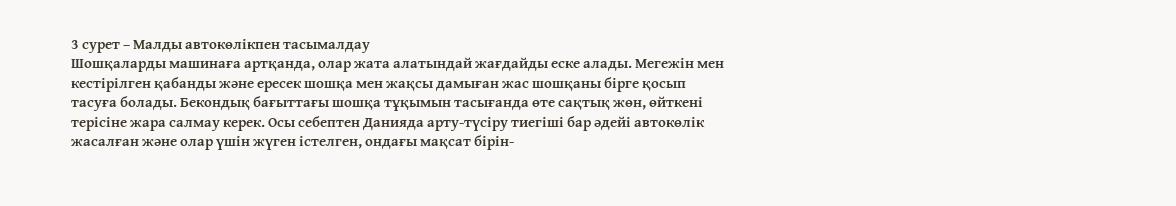3 сурет – Малды автокөлікпен тасымалдау
Шошқаларды машинаға артқанда, олар жата алатындай жағдайды еске алады. Мегежін мен кестірілген қабанды және ересек шошқа мен жақсы дамыған жас шошқаны бірге қосып тасуға болады. Бекондық бағыттағы шошқа тұқымын тасығанда өте сақтық жөн, өйткені терісіне жара салмау керек. Осы себептен Данияда арту-түсіру тиегіші бар әдейі автокөлік жасалған және олар үшін жүген істелген, ондағы мақсат бірін-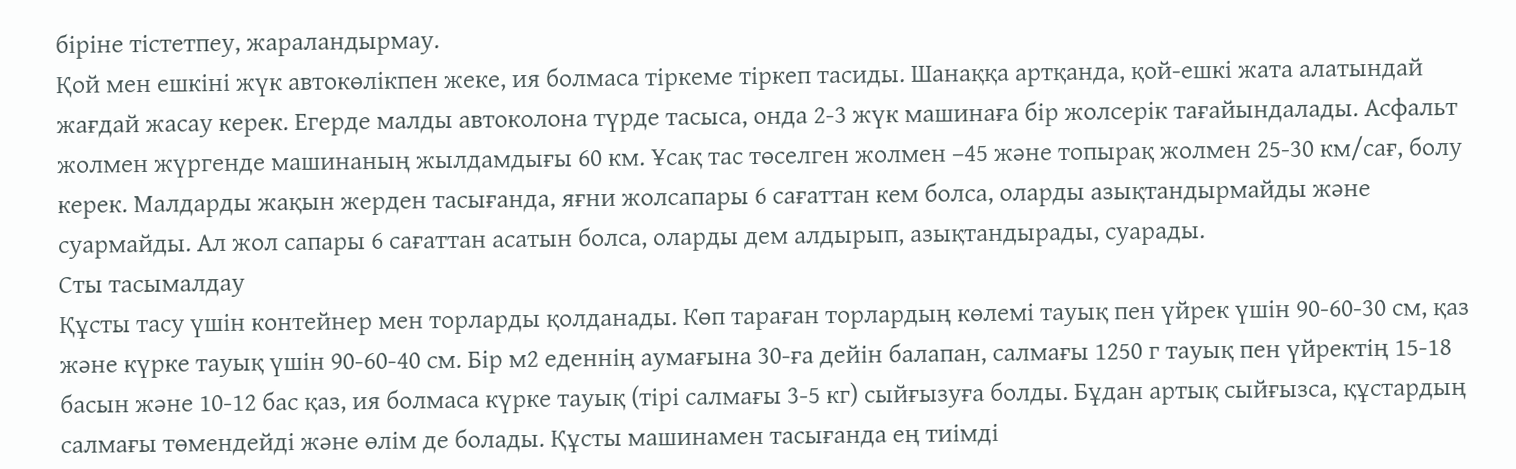біріне тістетпеу, жараландырмау.
Қой мен ешкіні жүк автокөлікпен жеке, ия болмаса тіркеме тіркеп тасиды. Шанаққа артқанда, қой-ешкі жата алатындай жағдай жасау керек. Егерде малды автоколона түрде тасыса, онда 2-3 жүк машинаға бір жолсерік тағайындалады. Асфальт жолмен жүргенде машинаның жылдамдығы 60 км. Ұсақ тас төселген жолмен –45 және топырақ жолмен 25-30 км/сағ, болу керек. Малдарды жақын жерден тасығанда, яғни жолсапары 6 сағаттан кем болса, оларды азықтандырмайды және суармайды. Ал жол сапары 6 сағаттан асатын болса, оларды дем алдырып, азықтандырады, суарады.
Сты тасымалдау
Құсты тасу үшін контейнер мен торларды қолданады. Көп тараған торлардың көлемі тауық пен үйрек үшін 90-60-30 см, қаз және күрке тауық үшін 90-60-40 см. Бір м2 еденнің аумағына 30-ға дейін балапан, салмағы 1250 г тауық пен үйректің 15-18 басын және 10-12 бас қаз, ия болмаса күрке тауық (тірі салмағы 3-5 кг) сыйғызуға болды. Бұдан артық сыйғызса, құстардың салмағы төмендейді және өлім де болады. Құсты машинамен тасығанда ең тиімді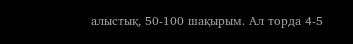алыстық, 50-100 шақырым. Ал торда 4-5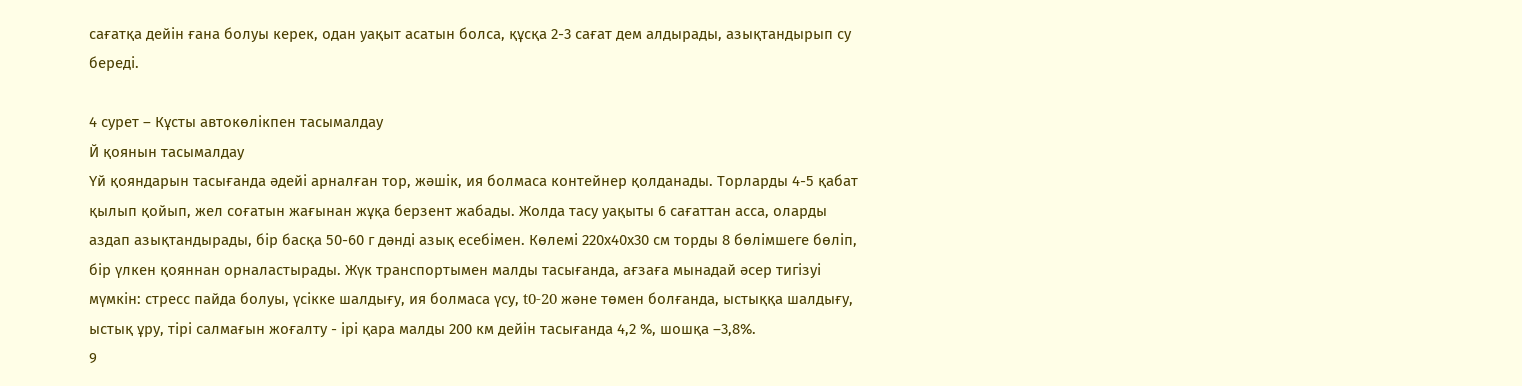сағатқа дейін ғана болуы керек, одан уақыт асатын болса, құсқа 2-3 сағат дем алдырады, азықтандырып су береді.

4 сурет – Кұсты автокөлікпен тасымалдау
Й қоянын тасымалдау
Үй қояндарын тасығанда әдейі арналған тор, жәшік, ия болмаса контейнер қолданады. Торларды 4-5 қабат қылып қойып, жел соғатын жағынан жұқа берзент жабады. Жолда тасу уақыты 6 сағаттан асса, оларды аздап азықтандырады, бір басқа 50-60 г дәнді азық есебімен. Көлемі 220х40х30 см торды 8 бөлімшеге бөліп, бір үлкен қояннан орналастырады. Жүк транспортымен малды тасығанда, ағзаға мынадай әсер тигізуі мүмкін: стресс пайда болуы, үсікке шалдығу, ия болмаса үсу, t0-20 және төмен болғанда, ыстыққа шалдығу, ыстық ұру, тірі салмағын жоғалту - ірі қара малды 200 км дейін тасығанда 4,2 %, шошқа –3,8%.
9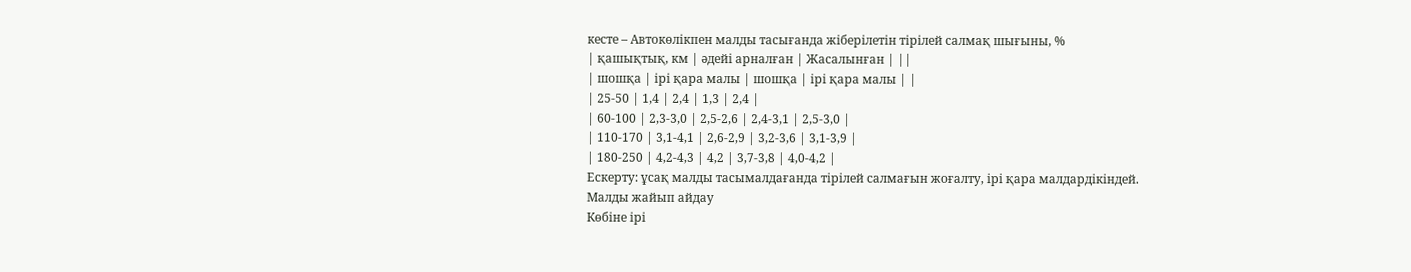кесте – Автокөлікпен малды тасығанда жіберілетін тірілей салмақ шығыны, %
| қашықтық, км | әдейі арналған | Жасалынған | ||
| шошқа | ірі қара малы | шошқа | ірі қара малы | |
| 25-50 | 1,4 | 2,4 | 1,3 | 2,4 |
| 60-100 | 2,3-3,0 | 2,5-2,6 | 2,4-3,1 | 2,5-3,0 |
| 110-170 | 3,1-4,1 | 2,6-2,9 | 3,2-3,6 | 3,1-3,9 |
| 180-250 | 4,2-4,3 | 4,2 | 3,7-3,8 | 4,0-4,2 |
Ескерту: ұсақ малды тасымалдағанда тірілей салмағын жоғалту, ірі қара малдардікіндей.
Малды жайып айдау
Көбіне ірі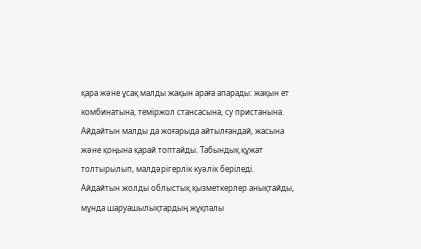қара және ұсақ малды жақын араға апарады: жақын ет комбинатына, теміржол стансасына, су пристанына. Айдайтын малды да жоғарыда айтылғандай, жасына және қоңына қарай топтайды. Табындық құжат толтырылып, малдәрігерлік куәлік беріледі.
Айдайтын жолды облыстық қызметкерлер анықтайды, мұнда шаруашылықтардың жұқпалы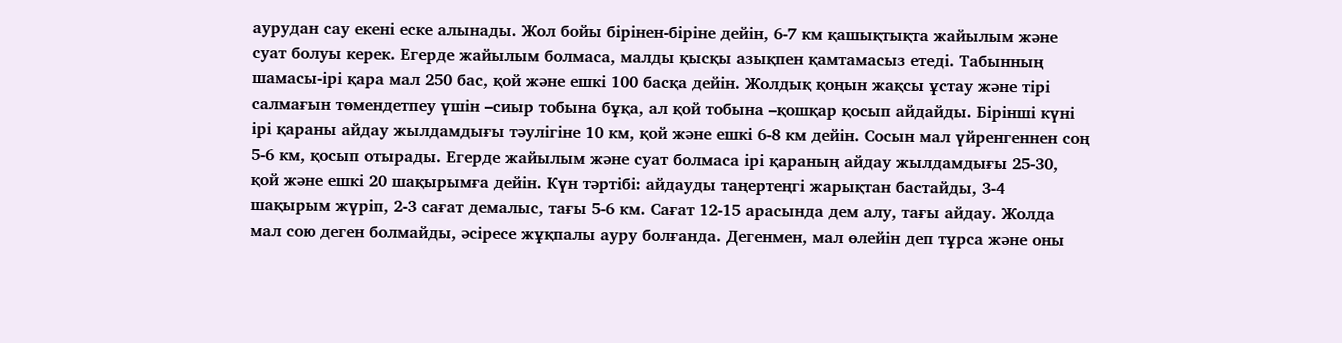аурудан сау екені еске алынады. Жол бойы бірінен-біріне дейін, 6-7 км қашықтықта жайылым және суат болуы керек. Егерде жайылым болмаса, малды қысқы азықпен қамтамасыз етеді. Табынның шамасы-ірі қара мал 250 бас, қой және ешкі 100 басқа дейін. Жолдық қоңын жақсы ұстау және тірі салмағын төмендетпеу үшін –сиыр тобына бұқа, ал қой тобына –қошқар қосып айдайды. Бірінші күні ірі қараны айдау жылдамдығы тәулігіне 10 км, қой және ешкі 6-8 км дейін. Сосын мал үйренгеннен соң 5-6 км, қосып отырады. Егерде жайылым және суат болмаса ірі қараның айдау жылдамдығы 25-30, қой және ешкі 20 шақырымға дейін. Күн тәртібі: айдауды таңертеңгі жарықтан бастайды, 3-4 шақырым жүріп, 2-3 сағат демалыс, тағы 5-6 км. Сағат 12-15 арасында дем алу, тағы айдау. Жолда мал сою деген болмайды, әсіресе жұқпалы ауру болғанда. Дегенмен, мал өлейін деп тұрса және оны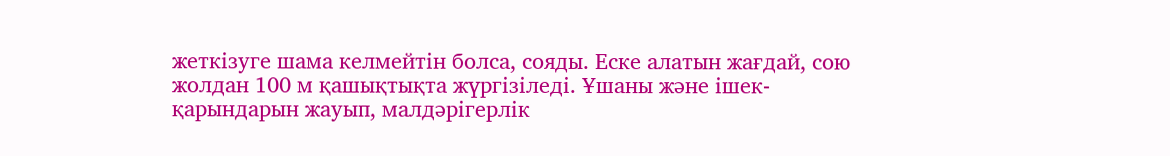жеткізуге шама келмейтін болса, сояды. Еске алатын жағдай, сою жолдан 100 м қашықтықта жүргізіледі. Ұшаны және ішек-қарындарын жауып, малдәрігерлік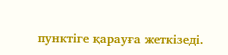пунктіге қарауға жеткізеді.